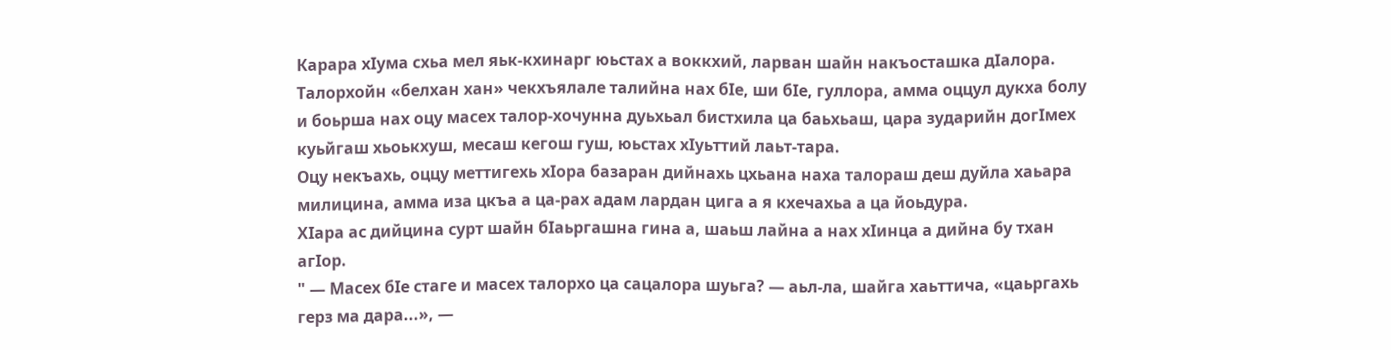Карара хӏума схьа мел яьк-кхинарг юьстах а воккхий, ларван шайн накъосташка дӏалора. Талорхойн «белхан хан» чекхъялале талийна нах бӏе, ши бӏе, гуллора, амма оццул дукха болу и боьрша нах оцу масех талор-хочунна дуьхьал бистхила ца баьхьаш, цара зударийн догӏмех куьйгаш хьоькхуш, месаш кегош гуш, юьстах хӏуьттий лаьт-тара.
Оцу некъахь, оццу меттигехь хӏора базаран дийнахь цхьана наха талораш деш дуйла хаьара милицина, амма иза цкъа а ца-рах адам лардан цига а я кхечахьа а ца йоьдура.
Хӏара ас дийцина сурт шайн бӏаьргашна гина а, шаьш лайна а нах хӏинца а дийна бу тхан агӏор.
" — Масех бӏе стаге и масех талорхо ца сацалора шуьга? — аьл-ла, шайга хаьттича, «цаьргахь герз ма дара...», —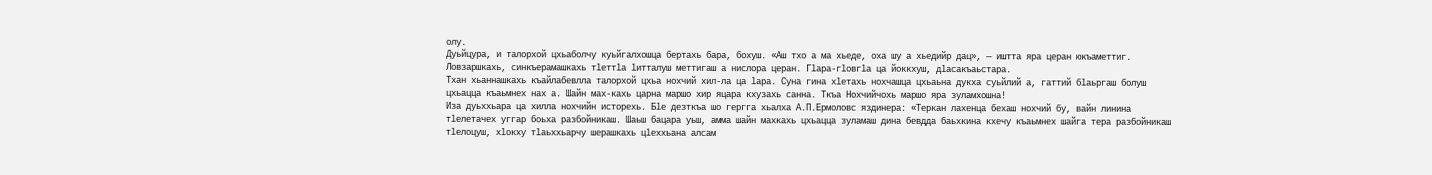олу.
Дуьйцура, и талорхой цхьаболчу куьйгалхошца бертахь бара, бохуш. «Аш тхо а ма хьеде, оха шу а хьедийр дац», — иштта яра церан юкъаметтиг. Ловзаршкахь, синкъерамашкахь тӏеттӏа ӏитталуш меттигаш а нислора церан. Гӏара-гӏовгӏа ца йоккхуш, дӏасакъаьстара.
Тхан хьаннашкахь къайлабевлла талорхой цхьа нохчий хил-ла ца ӏара. Суна гина хӏетахь нохчашца цхьаьна дукха суьйлий а, гаттий бӏаьргаш болуш цхьацца къаьмнех нах а. Шайн мах-кахь царна маршо хир яцара кхузахь санна. Ткъа Нохчийчохь маршо яра зуламхошна!
Иза дуьххьара ца хилла нохчийн исторехь. Бӏе дезткъа шо гергга хьалха А.П.Ермоловс яздинера: «Теркан лахенца бехаш нохчий бу, вайн линина тӏелетачех уггар боьха разбойникаш. Шаьш бацара уьш, амма шайн махкахь цхьацца зуламаш дина бевдда баьхкина кхечу къаьмнех шайга тера разбойникаш тӏелоцуш, хӏокху тӏаьххьарчу шерашкахь цӏеххьана алсам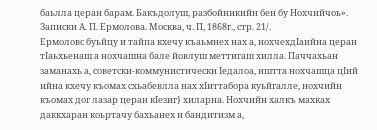баьлла церан барам. Бакъдолуш, разбойникийн бен бу Нохчийчоь». Записки А. П. Ермолова. Москва, ч. П, 1868г., стр. 21/.
Ермоловс буьйцу и тайпа кхечу къаьмнех нах а, нохчехдӏаийна церан тӏаьхьенаш а нохчашна бале йовлуш меттигаш хилла. Паччахьан заманахь а, советски-коммунистически ӏедалоа, иштта нохчашца цӏий ийна кхечу къомах схьабевлла нах хӏиттабора куьйгалле, нохчийн къомах дог лазар церан кӏезиг} хиларна. Нохчийн халкъ махках даккхаран коьртачу бахьанех и бандитизм а,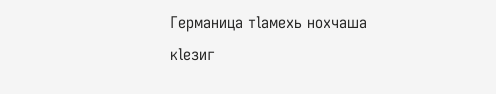Германица тӏамехь нохчаша кӏезиг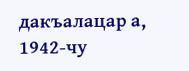дакъалацар а, 1942-чу